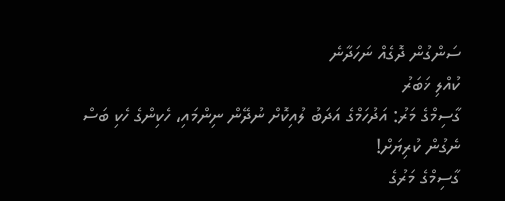ސަންގުން ދޮގެއް ނަހަދާނެ
ކުއްލި ޚަބަރު
ގާސިމްގެ މަރު: އަދުހަމްގެ އަދަބު ލުއިކޮށް ނުދޭން ނިންމައި، ހެކިންގެ ހެކި ބަސް ނެގުން ކުރިޔަށް!
ގާސިމްގެ މަރުގެ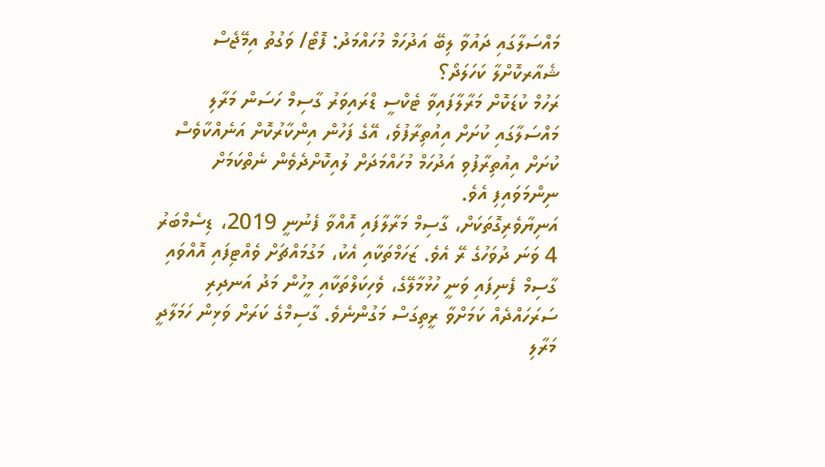މައްސަލާގައި ދައުވާ ލިބޭ އަދުހަމް މުހައްމަދު: ފޮޓޯ/ ވަގުތު އިމޭޖެސް
ޝެއާރކޮށްލާ ކަހަލަދޯ؟
ރަހުމް ކުޑަކޮށް މަރާލާފައިވާ ޓެކްސީ ޑްރައިވަރު ގާސިމް ހަސަން މަރާލި މައްސަލާގައި ކުށަށް އިއުތިރާފުވެ، އޭގެ ފަހުން އިންކާރުކޮށް އަނެއްކާވެސް ކުށަށް އިއުތިރާފުވި އަދުހަމް މުހައްމަދަށް ލުއިކޮށްދެވެން ނެތްކަމަށް ނިންމަވައިފި އެވެ.
އަނިޔާވެރިގޮތަކަށް، ގާސިމް މަރާލާފައި އޮއްވާ ފެނުނީ 2019، ޑިސެމްބަރު 4 ވަނަ ދުވަހުގެ ރޭ އެވެ. ޒަހަމްތަކާއި އެކު، މަގުމައްޗަށް ވެއްޓިފައި އޮއްވައި ގާސިމް ފެނިފައި ވަނީ ހުޅުމާލޭގެ، ވެހިކަލްތަކާއި މީހުން މަދު އަނދިރި ސަރަހައްދެއް ކަމަށްވާ ރީތިގަސް މަގުންނެވެ. ގާސިމްގެ ކަރަށް ވަޅިން ހަމަލާދީ މަރާލި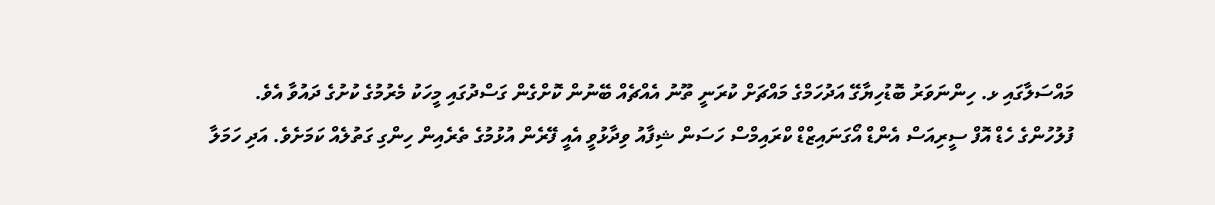މައްސަލާގައި ޅ. ހިންނަވަރު ބޮޑުހިޔާގޭ އަދުހަމްގެ މައްޗަށް ކުރަނީ ތޫނު އެއްޗެއް ބޭނުން ކޮށްގެން ގަސްދުގައި މީހަކު މެރުމުގެ ކުށުގެ ދައުވާ އެވެ.
ފުލުހުންގެ ހެޑް އޮފް ސީރިއަސް އެންޑް އޯގަނައިޒްޑް ކްރައިމްސް ހަސަން ޝިފާއު ވިދާޅުވީ އެއީ ފޭރެން އުޅުމުގެ ތެރެއިން ހިންގި ގަތުލެއް ކަމަށެވެ. އަދި ހަމަލާ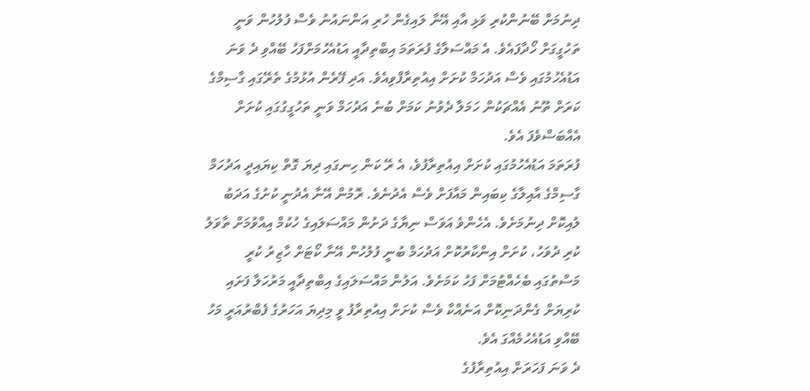ދިނުމަށް ބޭނުންކުރި ވަޅި އާއި އޭނާ ލައިގެން ހުރި އަންނައުނު ވެސް ފުލުހުން ވަނީ ތަހުގީގަށް ހޯދާފައެވެ. އެ މައްސަލާގެ ފުރަތަމަ އިބްތިދާއީ އަޑުއެހުމަށްފަހު ބޭއްވި ދެ ވަނަ އަޑުއެހުމުގައި ވެސް އަދުހަމް ކުށަށް އިއުތިރާފްވިއެވެ. އަދި ފޭރެން އުޅުމުގެ ތެރޭގައި ގާސިމްގެ ކަރަށް ތޫނު އެއްޗަކުން ހަމަލާ ދެވުނު ކަމަށް ބުނެ އަދުހަމް ވަނީ ތަހުގީގުގައި ކުށަށް އެއްބަސްވެފަ އެވެ.
ފުރަތަމަ އަޑުއެހުމުގައި ކުށަށް އިއުތިރާފުވެ، އެ ރޭ ކަން ހިނގައި ދިޔަ ގޮތް ކިޔައިދީ އަދުހަމް ގާސިމްގެ އާއިލާގެ ކިބައިން މައާފަށް ވެސް އެދުނެވެ. ރޮމުން އޭނާ އެދުނީ ކުށުގެ އަދަބު ލުއިކޮށް ދިނުމަށެވެ. އެހެންވެ އަވަސް ނިޔާގެ ދަށުން މައްސަލައިގެ ހުކުމް އިއްވުމަށް ތާވަލު ކުރި ދުވަހު، ކުށަށް އިންކާރުކޮށް އަދުހަމް ބުނީ ފުލުހުން އޭނާ ކޯޓަށް ހާޒިރު ކުރީ މަސްތުގައި ބެހެއްޓުމަށް ފަހު ކަމަށެވެ. އަލުން މައްސަލައިގެ އިބްތިދާއީ މަރުހަލާ ފަށައި ކުރިޔަށް ގެންދަނިކޮށް އަނެއްކާ ވެސް ކުށަށް އިއުތިރާފު ވީ މިދިޔަ އަހަރުގެ ފެބްރުއަރީ މަހު ބޭއްވި އަޑުއެހުމެއްގަ އެވެ.
ދެ ވަނަ ފަހަރަށް އިއުތިރާފުގެ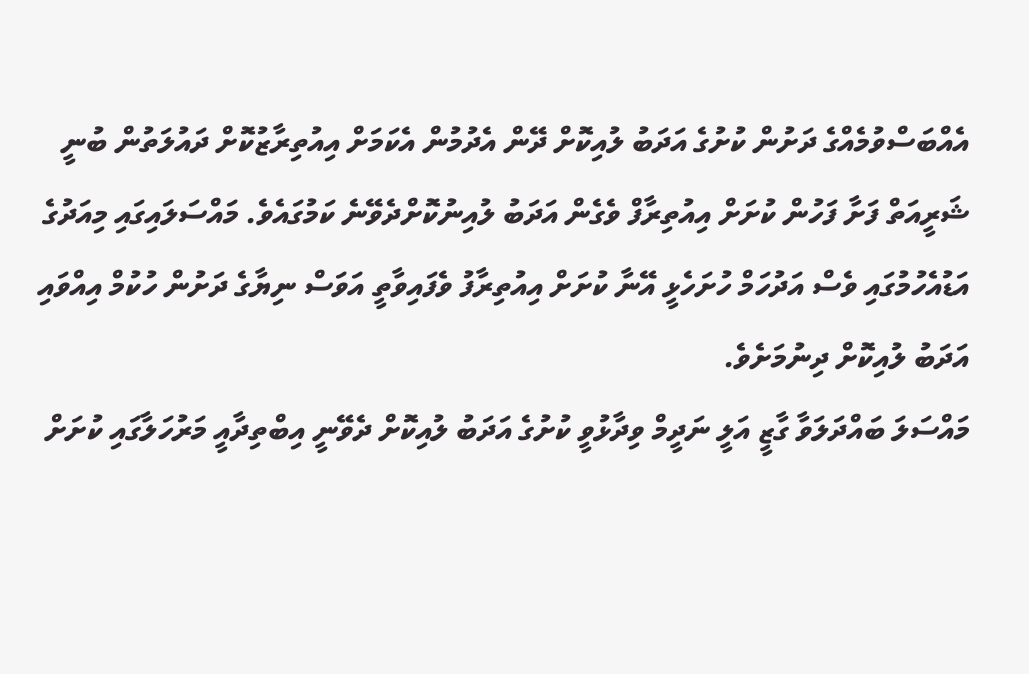އެއްބަސްވުމެއްގެ ދަށުން ކުށުގެ އަދަބު ލުއިކޮށް ދޭން އެދުމުން އެކަމަށް އިއުތިރާޒުކޮށް ދައުލަތުން ބުނީ ޝަރީއަތް ފަށާ ފަހުން ކުށަށް އިއުތިރާފް ވެގެން އަދަބު ލުއިނުކޮށްދެވޭނެ ކަމުގައެވެ. މައްސަލައިގައި މިއަދުގެ އަޑުއެހުމުގައި ވެސް އަދުހަމް ހުށަހެޅީ އޭނާ ކުށަށް އިއުތިރާފު ވެފައިވާތީ އަވަސް ނިޔާގެ ދަށުން ހުކުމް އިއްވައި އަދަބު ލުއިކޮށް ދިނުމަށެވެ.
މައްސަލަ ބައްދަލަވާ ގާޒީ އަލީ ނަދީމް ވިދާޅުވީ ކުށުގެ އަދަބު ލުއިކޮށް ދެވޭނީ އިބްތިދާއީ މަރުހަލާގައި ކުށަށް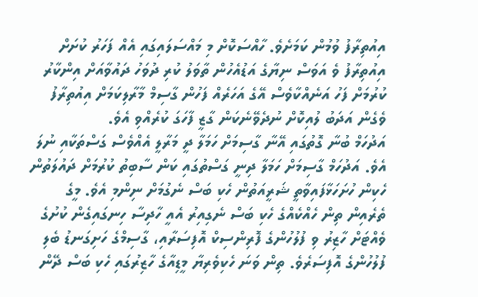އިއުތިރާފު ވުމުން ކަމަށެވެ. ހާއްސަކޮށް މި މައްސަލައިގައި އެއް ފަހަރު ކުށަށް އިއުތިރާފު ވެ އަވަސް ނިޔާގެ އަޑުއެހުން ތާވަލު ކުރި ދުވަހު ދައުވާއަށް އިންކާރު ކުރުމަށް ފަހު އަނެއްކާވެސް އޭގެ އަހަރެއް ފަހުން ގާސިމް މާރާލިކަމަށް އިއުތިރާފު ވެގެން އަދަބު ލުއިކޮށް ނުދެވޭނެކަން ގާޒީ ފާހަގަ ކުރެއްވި އެވެ.
އަދުހަމް ބުނާ ގޮތުގައި އޭނާ ގާސިމަށް ހަމަލާ ދީ މަރާލީ އެއްވެސް ގަސްތަކާއި ނުލަ އެވެ. އަދުހަމް ގާސިމަށް ހަމަލާ ދިނީ ގަސްތުގައި ކަން ސާބިތު ކުރުމަށް ދައުލަތުން ހެކިން ހުށަހަޅާފައިވާތީ ޝަރީއަތުން ހެކި ބަސް ނެގުމަށް ނިންމި އެވެ. މީގެ ތެރެއިން ތިން ހެއްކެއްގެ ހެކި ބަސް ނެގިއިރު އެއީ ހާދިސާ ހިނގައިގެން ކުށުގެ ވެއްޓަށް ހާޒިރު ވި ފުލުހުންގެ ފޮރިންސިކް އޮފިސަރާއި، ގާސިމްގެ ހަށިގަނޑު ބެލި ފުލުހުންގެ އޮފިސަރެވެ. ތިން ވަނަ ހެކިވެރިޔާ މީޑިއާގެ ހާޒިރުގައި ހެކި ބަސް ދޭން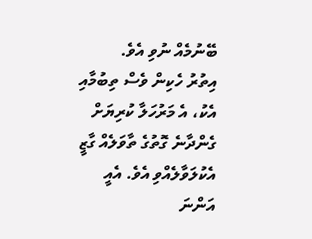ބޭނުމެއް ނުވި އެވެ.
އިތުރު ހެކިން ވެސް ތިބުމާއި އެކު، އެ މަރުހަލާ ކުރިޔަށް ގެންދާނެ ގޮތުގެ ތާވަލެއް ގާޒީ އެކުލަވާލެއްވި އެވެ. އެއީ އަންނަ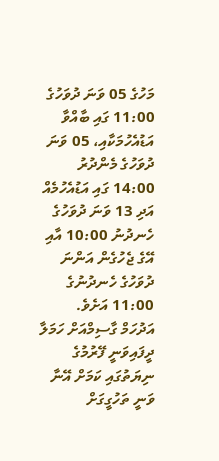މަހުގެ 05 ވަނަ ދުވަހުގެ 11:00 ގައި ބާއްވާ އަޑުއެހުމަކާއި، 05 ވަނަ ދުވަހުގެ މެންދުރު 14:00 ގައި އަޑުއެހުމެއް އަދި 13 ވަނަ ދުވަހުގެ ހެނދުނު 10:00 އާއި އޭގެ ޖެހުގެން އަންނަ ދުވަހުގެ ހެނދުނުގެ 11:00 އަށެވެ.
އަދުހަމް ގާސިމްއަށް ހަމަލާ ދީފައިވަނީ ފޭރުމުގެ ނިޔަތުގައި ކަމަށް އޭނާ ވަނީ ތަހުގީގަށް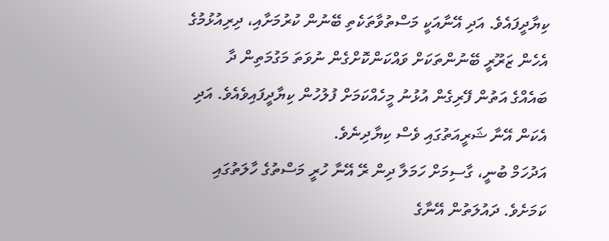ކިޔާދީފައެވެ. އަދި އޭނާއަކީ މަސްތުވާތަކެތި ބޭނުން ކުރުމަށާއި، ދިރިއުޅުމުގެ އެހެން ޒަރޫރީ ބޭނުންތަކަށް ވައްކަންކޮށްގެން ނުވަތަ މަގުމަތިން ދާ ބައެއްގެ އަތުން ފޭރިގެން އުޅުނު މީހެއްކަމަށް ފުލުހުން ކިޔާދީފައިވެއެވެ. އަދި އެކަން އޭނާ ޝަރީއަތުގައި ވެސް ކިޔާދިނެވެ.
އަދުހަމް ބުނީ، ގާސިމަށް ހަމަލާ ދިން ރޭ އޭނާ ހުރީ މަސްތުގެ ހާލަތުގައި ކަމަށެވެ. ދައުލަތުން އޭނާގެ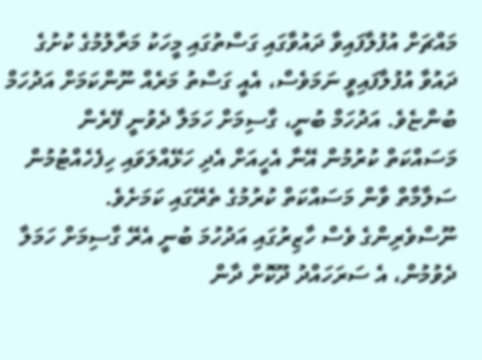މައްޗަށް އުފުލާފައިވާ ދައުވާގައި ގަސްތުގައި މީހަކު މަރާލުމުގެ ކުށުގެ ދައުވާ އުފުލާފައިވީ ނަމަވެސް، އެއީ ގަސްތު މަރެއް ނޫންކަމަށް އަދުހަމް ބުންޏެވެ. އަދުހަމް ބުނީ، ގާސިމަށް ހަމަލާ ދެވުނީ ފޭރެން މަސައްކަތް ކުރުމުން އޭނާ އެހީއަށް އެދި ހަޅޭއްލަވައި ހިފެހެއްޓުމުން ސަލާމާތް ވާން މަސައްކަތް ކުރުމުގެ ތެރޭގައި ކަމަށެވެ.
ނޫސްވެރިންގެ ވެސް ހާޒިރުގައި އަދުހުމަ ބުނީ އެރޭ ގާސިމަށް ހަމަލާ ދެވުމުން، އެ ސަރަހައްދު ދޫކޮށް ދާން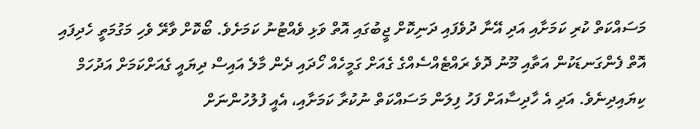މަސައްކަތް ކުރި ކަމަށާއި އަދި އޭނާ ދުވެފައި ދަނިކޮށް ޖީބުގައި އޮތް ވަޅި ވެއްޓުނު ކަމަށެވެ. ބޯކޮށް ވާރޭ ވެހި މަގުމަތީ ހެދިފައި އޮތް ފެންގަނޑަކުން އަތާއި މޫނު ދޮވެ ރައްޓެއްސެއްގެ ގެއަށް ގަމީހެއް ހޯދައި ދެން މާލެ އައިސް ދިޔައީ ގެއަށްކަމަށް އަދުހަމް ކިޔައިދިނެވެ. އަދި އެ ހާދިސާއަށް ފަހު ފިލަން މަސައްކަތް ނުކުރާ ކަމަށާއި، އެއީ ފުލުހުންނަށް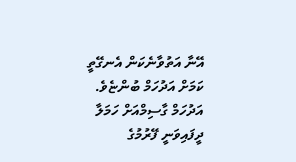އޭނާ އަތުވާނެކަން އެނގޭތީ ކަމަށް އަދުހަމް ބުންޏެވެ.
އަދުހަމް ގާސިމްއަށް ހަމަލާ ދީފައިވަނީ ފޭރުމުގެ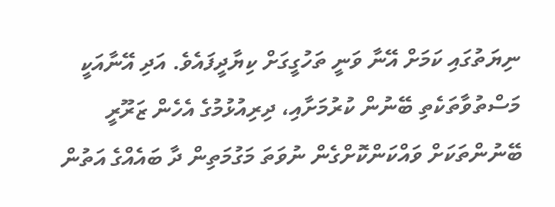ނިޔަތުގައި ކަމަށް އޭނާ ވަނީ ތަހުގީގަށް ކިޔާދީފައެވެ. އަދި އޭނާއަކީ މަސްތުވާތަކެތި ބޭނުން ކުރުމަށާއި، ދިރިއުޅުމުގެ އެހެން ޒަރޫރީ ބޭނުންތަކަށް ވައްކަންކޮށްގެން ނުވަތަ މަގުމަތިން ދާ ބައެއްގެ އަތުން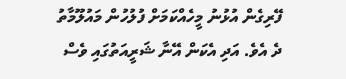ފޭރިގެން އުޅުނު މީހެއްކަމަށް ފުލުހުން މައުލޫމާތު ދެ އެވެ. އަދި އެކަން އޭނާ ޝަރީއަތުގައި ވެސް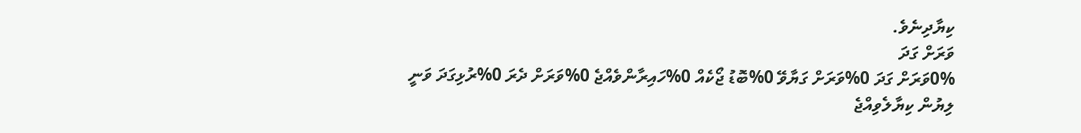ކިޔާދިނެވެ.
ވަރަށް ގަދަ
0%ވަރަށް ގަދަ 0%ވަރަށް ގަޔާވޭ 0%ބޮޑު ޖޯކެއް 0%ހައިރާންވެއްޖެ 0%ވަރަށް ދެރަ 0%ރުޅިގަދަ ވަނީ
ލިޔުން ކިޔާލެވިއްޖެ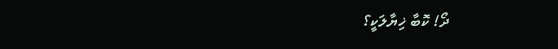ދޯ! ކޮބާ ޚިޔާލަކީ؟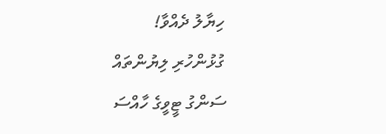ހިޔާލު ދެއްވާ!
ގުޅުންހުރި ލިޔުންތައް
ސަންގު ޓީވީގެ ހާއްސަ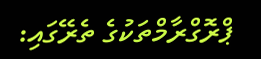ޕްރޮގްރާމްތަކުގެ ތެރޭގައި: